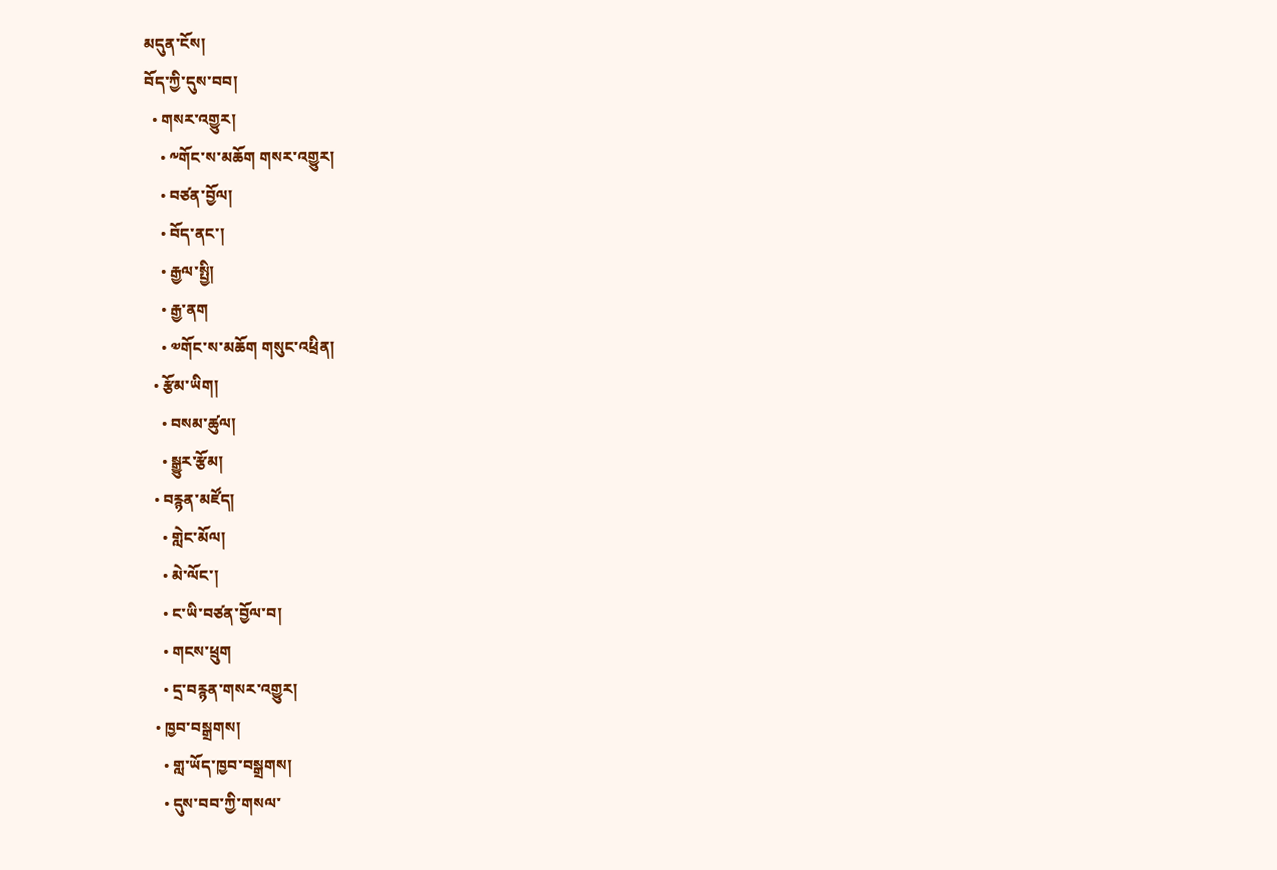མདུན་ངོས།
བོད་ཀྱི་དུས་བབ།
  • གསར་འགྱུར།
    • ༸གོང་ས་མཆོག གསར་འགྱུར།
    • བཙན་བྱོལ།
    • བོད་ནང་།
    • རྒྱལ་སྤྱི།
    • རྒྱ་ནག
    • ༧གོང་ས་མཆོག གསུང་འཕྲིན།
  • རྩོམ་ཡིག།
    • བསམ་ཚུལ།
    • སྒྱུར་རྩོམ།
  • བརྙན་མཛོད།
    • གླེང་མོལ།
    • མེ་ལོང་།
    • ང་ཡི་བཙན་བྱོལ་བ།
    • གངས་ཕྲུག
    • དྲ་བརྙན་གསར་འགྱུར།
  • ཁྱབ་བསྒྲགས།
    • གླ་ཡོད་ཁྱབ་བསྒྲགས།
    • དུས་བབ་ཀྱི་གསལ་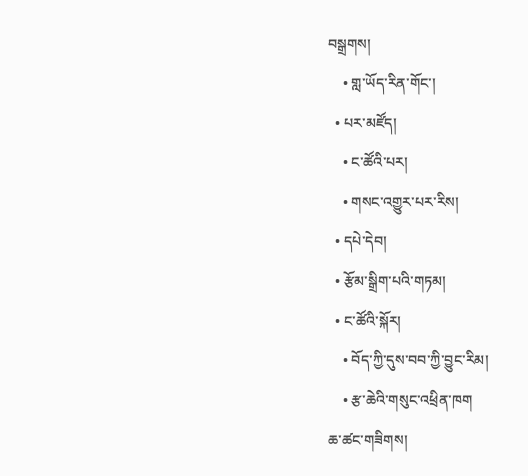བསྒྲགས།
    • གླ་ཡོད་རིན་གོང་།
  • པར་མཛོད།
    • ང་ཚོའི་པར།
    • གསང་འགྱུར་པར་རིས།
  • དཔེ་དེབ།
  • རྩོམ་སྒྲིག་པའི་གཏམ།
  • ང་ཚོའི་སྐོར།
    • བོད་ཀྱི་དུས་བབ་ཀྱི་བྱུང་རིམ།
    • རྩ་ཆེའི་གསུང་འཕྲིན་ཁག
ཆ་ཚང་གཟིགས།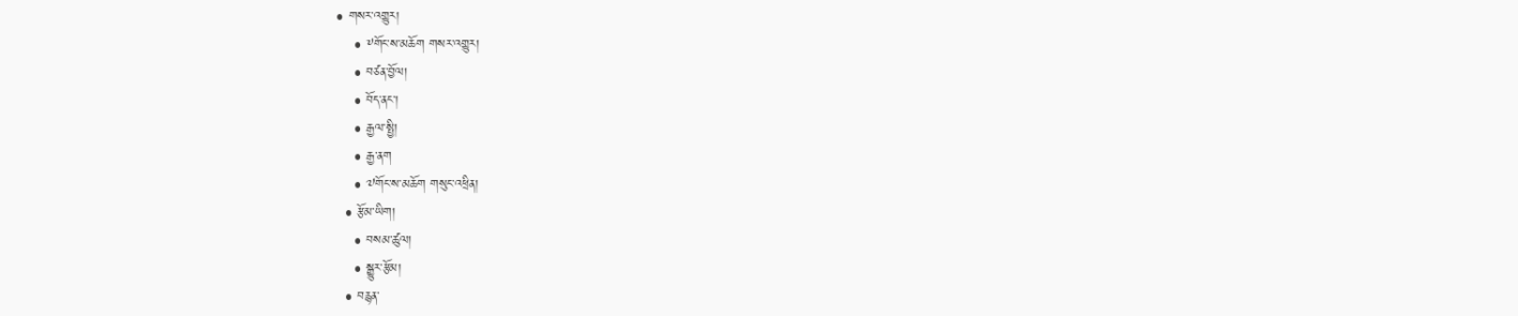• གསར་འགྱུར།
    • ༸གོང་ས་མཆོག གསར་འགྱུར།
    • བཙན་བྱོལ།
    • བོད་ནང་།
    • རྒྱལ་སྤྱི།
    • རྒྱ་ནག
    • ༧གོང་ས་མཆོག གསུང་འཕྲིན།
  • རྩོམ་ཡིག།
    • བསམ་ཚུལ།
    • སྒྱུར་རྩོམ།
  • བརྙན་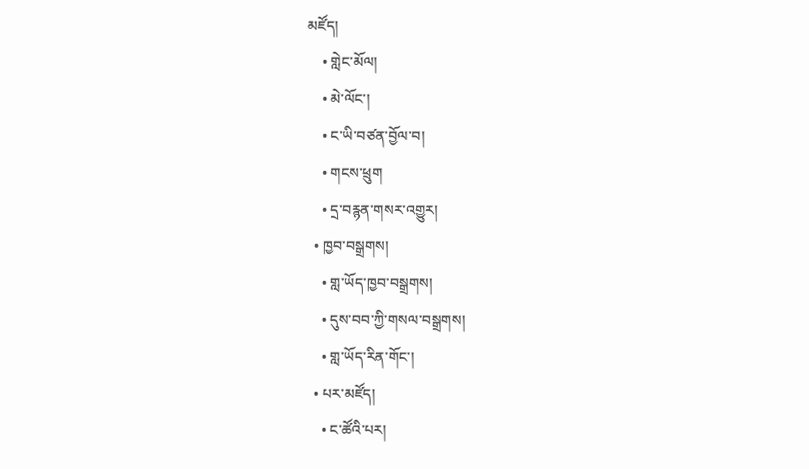མཛོད།
    • གླེང་མོལ།
    • མེ་ལོང་།
    • ང་ཡི་བཙན་བྱོལ་བ།
    • གངས་ཕྲུག
    • དྲ་བརྙན་གསར་འགྱུར།
  • ཁྱབ་བསྒྲགས།
    • གླ་ཡོད་ཁྱབ་བསྒྲགས།
    • དུས་བབ་ཀྱི་གསལ་བསྒྲགས།
    • གླ་ཡོད་རིན་གོང་།
  • པར་མཛོད།
    • ང་ཚོའི་པར།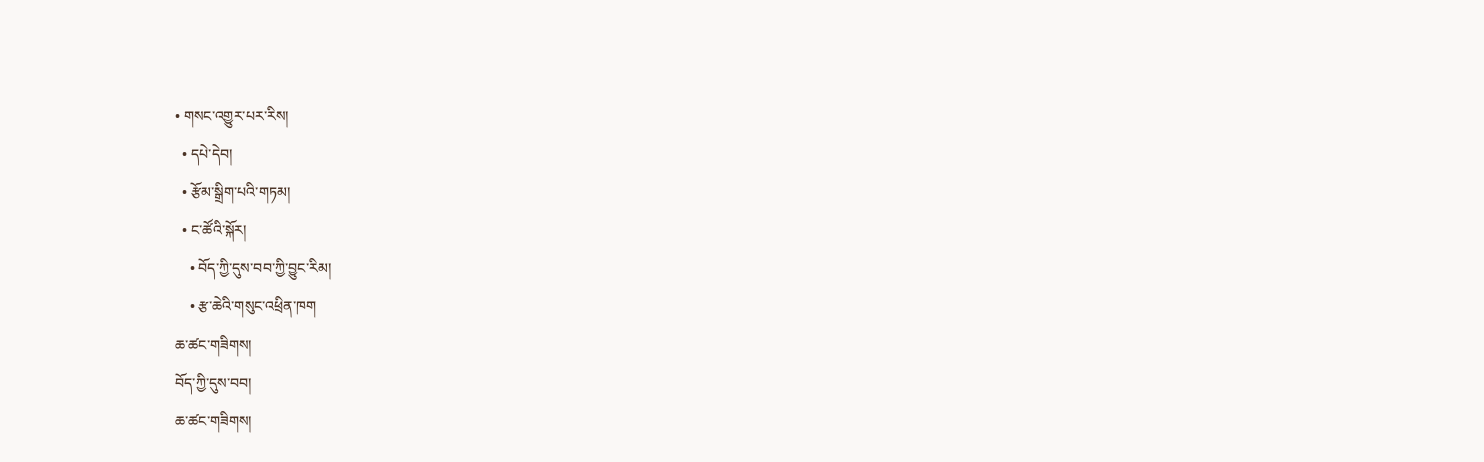• གསང་འགྱུར་པར་རིས།
  • དཔེ་དེབ།
  • རྩོམ་སྒྲིག་པའི་གཏམ།
  • ང་ཚོའི་སྐོར།
    • བོད་ཀྱི་དུས་བབ་ཀྱི་བྱུང་རིམ།
    • རྩ་ཆེའི་གསུང་འཕྲིན་ཁག
ཆ་ཚང་གཟིགས།
བོད་ཀྱི་དུས་བབ།
ཆ་ཚང་གཟིགས།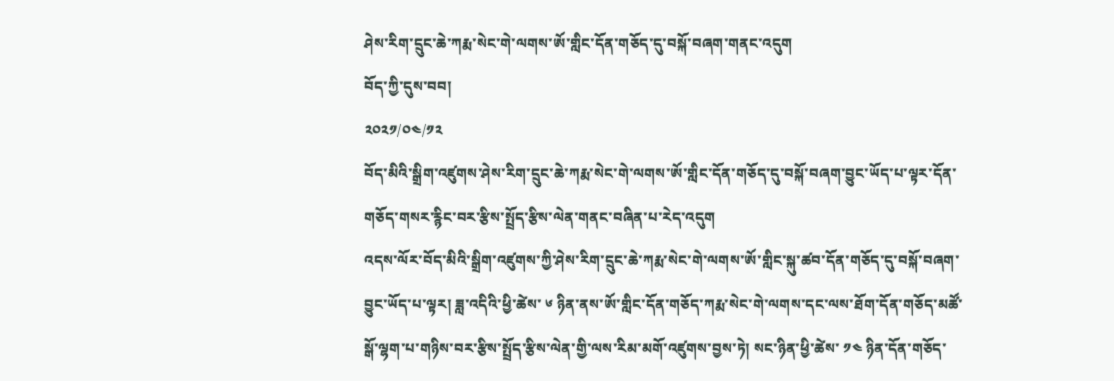ཤེས་རིག་དྲུང་ཆེ་ཀརྨ་སེང་གེ་ལགས་ཨོ་གླིང་དོན་གཅོད་དུ་བསྐོ་བཞག་གནང་འདུག
བོད་ཀྱི་དུས་བབ།
༢༠༢༡/༠༤/༡༢
བོད་མིའི་སྒྲིག་འཛུགས་ཤེས་རིག་དྲུང་ཆེ་ཀརྨ་སེང་གེ་ལགས་ཨོ་གླིང་དོན་གཅོད་དུ་བསྐོ་བཞག་བྱུང་ཡོད་པ་ལྟར་དོན་གཅོད་གསར་རྙིང་བར་རྩིས་སྤྲོད་རྩིས་ལེན་གནང་བཞིན་པ་རེད་འདུག
འདས་ལོར་བོད་མིའི་སྒྲིག་འཛུགས་ཀྱི་ཤེས་རིག་དྲུང་ཆེ་ཀརྨ་སེང་གེ་ལགས་ཨོ་གླིང་སྐུ་ཚབ་དོན་གཅོད་དུ་བསྐོ་བཞག་བྱུང་ཡོད་པ་ལྟར། ཟླ་འདིའི་ཕྱི་ཚེས་ ༦ ཉིན་ནས་ཨོ་གླིང་དོན་གཅོད་ཀརྨ་སེང་གེ་ལགས་དང་ལས་ཐོག་དོན་གཅོད་མཚོ་སྒོ་ལྷག་པ་གཉིས་བར་རྩིས་སྤྲོད་རྩིས་ལེན་གྱི་ལས་རིམ་མགོ་འཛུགས་བྱས་ཏེ། སང་ཉིན་ཕྱི་ཚེས་ ༡༤ ཉིན་དོན་གཅོད་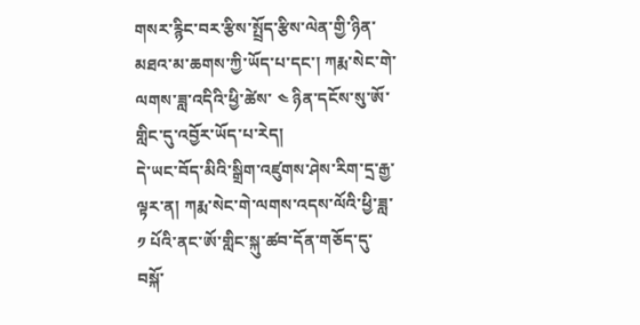གསར་རྙིང་བར་རྩིས་སྤྲོད་རྩིས་ལེན་གྱི་ཉིན་མཐའ་མ་ཆགས་ཀྱི་ཡོད་པ་དང་། ཀརྨ་སེང་གེ་ལགས་ཟླ་འདིའི་ཕྱི་ཚེས་ ༤ ཉིན་དངོས་སུ་ཨོ་གླིང་དུ་འབྱོར་ཡོད་པ་རེད།
དེ་ཡང་བོད་མིའི་སྒྲིག་འཛུགས་ཤེས་རིག་དྲ་རྒྱ་ལྟར་ན། ཀརྨ་སེང་གེ་ལགས་འདས་ལོའི་ཕྱི་ཟླ་ ༡ པོའི་ནང་ཨོ་གླིང་སྐུ་ཚབ་དོན་གཅོད་དུ་བསྐོ་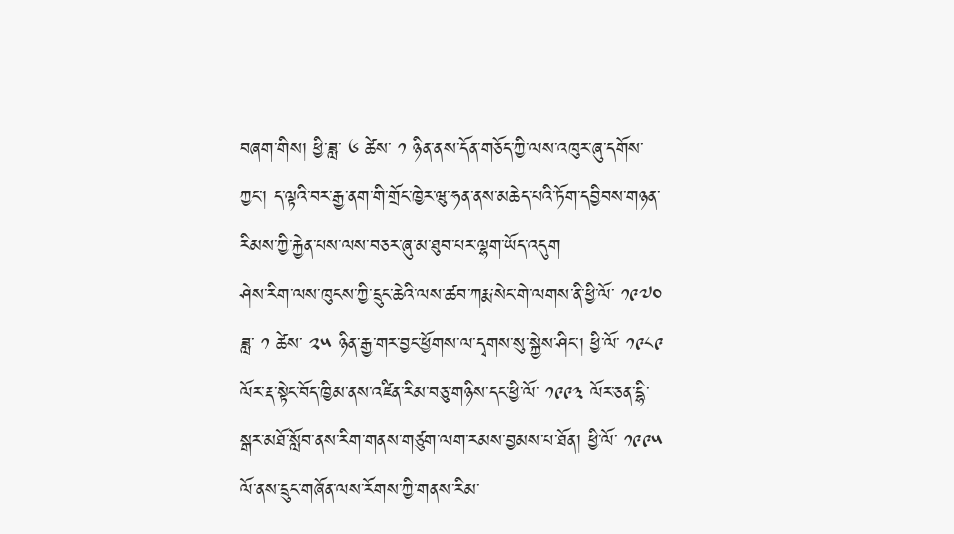བཞག་གིས། ཕྱི་ཟླ་ ༦ ཚེས་ ༡ ཉིན་ནས་དོན་གཅོད་ཀྱི་ལས་འཁུར་ཞུ་དགོས་ཀྱང་། ད་ལྟའི་བར་རྒྱ་ནག་གི་གྲོང་ཁྱེར་ཝུ་ཧན་ནས་མཆེད་པའི་ཏོག་དབྱིབས་གཉན་རིམས་ཀྱི་རྐྱེན་པས་ལས་བཅར་ཞུ་མ་ཐུབ་པར་ལྷག་ཡོད་འདུག
ཤེས་རིག་ལས་ཁུངས་ཀྱི་དྲུང་ཆེའི་ལས་ཚབ་ཀརྨ་སེང་གེ་ལགས་ནི་ཕྱི་ལོ་ ༡༩༧༠ ཟླ་ ༡ ཚེས་ ༢༥ ཉིན་རྒྱ་གར་བྱང་ཕྱོགས་ལ་དྭགས་སུ་སྐྱེས་ཤིང་། ཕྱི་ལོ་ ༡༩༨༩ ལོར་རྡ་སྟེང་བོད་ཁྱིམ་ནས་འཛིན་རིམ་བཅུ་གཉིས་དང་ཕྱི་ལོ་ ༡༩༩༣ ལོར་ཅན་དྷི་སྒར་མཐོ་སློབ་ནས་རིག་གནས་གཙུག་ལག་རམས་བྱམས་པ་ཐོན། ཕྱི་ལོ་ ༡༩༩༥ ལོ་ནས་དྲུང་གཞོན་ལས་རོགས་ཀྱི་གནས་རིམ་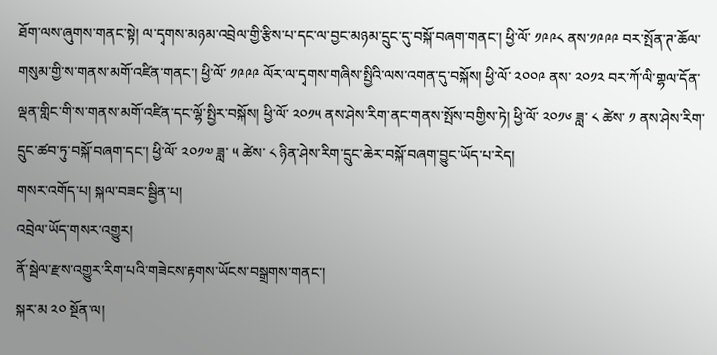ཐོག་ལས་ཞུགས་གནང་སྟེ། ལ་དྭགས་མཉམ་འབྲེལ་གྱི་རྩིས་པ་དང་ལ་བྱང་མཉམ་དྲུང་དུ་བསྐོ་བཞག་གནང་། ཕྱི་ལོ་ ༡༩༩༨ ནས་༡༩༩༩ བར་སྤོན་ཊ་ཆོལ་གསུམ་གྱི་ས་གནས་མགོ་འཛིན་གནང་། ཕྱི་ལོ་ ༡༩༩༩ ལོར་ལ་དྭགས་གཞིས་སྤྱིའི་ལས་འགན་དུ་བསྐོས། ཕྱི་ལོ་ ༢༠༠༩ ནས་ ༢༠༡༢ བར་ཀོ་ལི་གྷལ་དོན་ལྡན་གླིང་གི་ས་གནས་མགོ་འཛིན་དང་ལྷོ་སྤྱིར་བསྐོས། ཕྱི་ལོ་ ༢༠༡༥ ནས་ཤེས་རིག་ནང་གནས་སྤོས་བགྱིས་ཏེ། ཕྱི་ལོ་ ༢༠༡༦ ཟླ་ ༨ ཚེས་ ༡ ནས་ཤེས་རིག་དྲུང་ཚབ་ཏུ་བསྐོ་བཞག་དང་། ཕྱི་ལོ་ ༢༠༡༧ ཟླ་ ༥ ཚེས་ ༨ ཉིན་ཤེས་རིག་དྲུང་ཆེར་བསྐོ་བཞག་བྱུང་ཡོད་པ་རེད།
གསར་འགོད་པ། སྐལ་བཟང་སྦྱིན་པ།
འབྲེལ་ཡོད་གསར་འགྱུར།
ནོ་སྦེལ་རྫས་འགྱུར་རིག་པའི་གཟེངས་རྟགས་ཡོངས་བསྒྲགས་གནང་།
སྐར་མ ༢༠ སྔོན་ལ།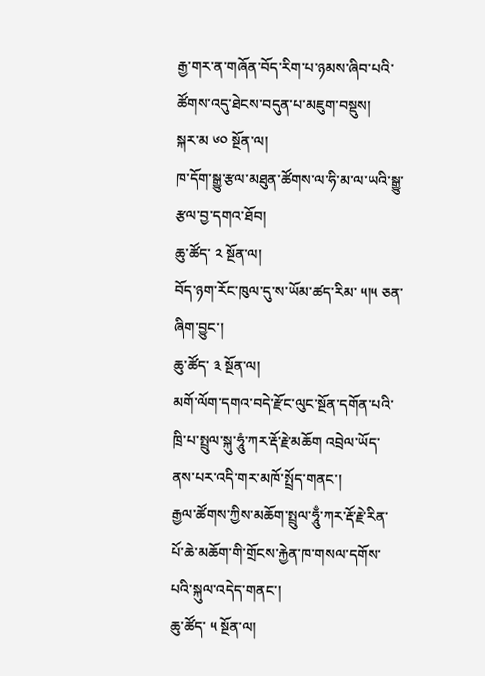རྒྱ་གར་ན་གཞོན་བོད་རིག་པ་ཉམས་ཞིབ་པའི་ཚོགས་འདུ་ཐེངས་བདུན་པ་མཇུག་བསྡུས།
སྐར་མ ༦༠ སྔོན་ལ།
ཁ་དོག་སྒྱུ་རྩལ་མཐུན་ཚོགས་ལ་ཧི་མ་ལ་ཡའི་སྒྱུ་རྩལ་བྱ་དགའ་ཐོབ།
ཆུ་ཚོད་ ༢ སྔོན་ལ།
བོད་ཉག་རོང་ཁུལ་དུ་ས་ཡོམ་ཚད་རིམ་ ༥།༥ ཅན་ཞིག་བྱུང་།
ཆུ་ཚོད་ ༣ སྔོན་ལ།
མགོ་ལོག་དགའ་བདེ་རྫོང་ལུང་སྔོན་དགོན་པའི་ཁྲི་པ་སྤྲུལ་སྐུ་ཧཱུཾ་ཀར་རྡོ་རྗེ་མཆོག འབྲེལ་ཡོད་ནས་པར་འདི་གར་མཁོ་སྤྲོད་གནང་།
རྒྱལ་ཚོགས་ཀྱིས་མཆོག་སྤྲུལ་ཧཱུྃ་ཀར་རྡོ་རྗེ་རིན་པོ་ཆེ་མཆོག་གི་གྲོངས་རྐྱེན་ཁ་གསལ་དགོས་པའི་སྐུལ་འདེད་གནང་།
ཆུ་ཚོད་ ༥ སྔོན་ལ།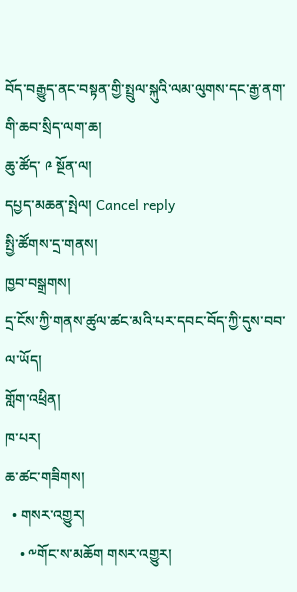བོད་བརྒྱུད་ནང་བསྟན་གྱི་སྤྲུལ་སྐུའི་ལམ་ལུགས་དང་རྒྱ་ནག་གི་ཆབ་སྲིད་ལག་ཆ།
ཆུ་ཚོད་ ༩ སྔོན་ལ།
དཔྱད་མཆན་སྤེལ། Cancel reply
སྤྱི་ཚོགས་དྲ་གནས།
ཁྱབ་བསྒྲགས།
དྲ་ངོས་ཀྱི་གནས་ཚུལ་ཚང་མའི་པར་དབང་བོད་ཀྱི་དུས་བབ་ལ་ཡོད།
གློག་འཕྲིན།
ཁ་པར།
ཆ་ཚང་གཟིགས།
  • གསར་འགྱུར།
    • ༸གོང་ས་མཆོག གསར་འགྱུར།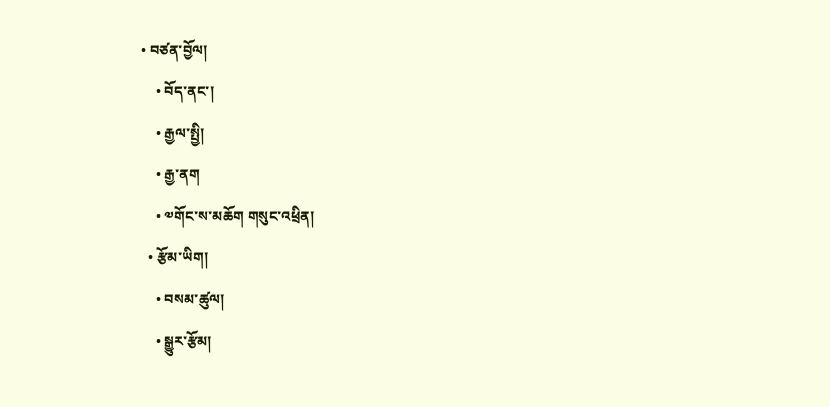• བཙན་བྱོལ།
    • བོད་ནང་།
    • རྒྱལ་སྤྱི།
    • རྒྱ་ནག
    • ༧གོང་ས་མཆོག གསུང་འཕྲིན།
  • རྩོམ་ཡིག།
    • བསམ་ཚུལ།
    • སྒྱུར་རྩོམ།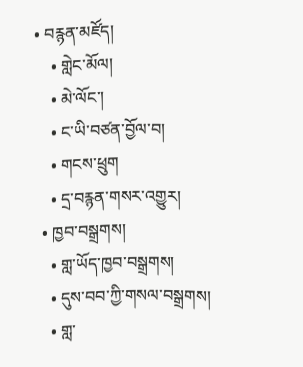• བརྙན་མཛོད།
    • གླེང་མོལ།
    • མེ་ལོང་།
    • ང་ཡི་བཙན་བྱོལ་བ།
    • གངས་ཕྲུག
    • དྲ་བརྙན་གསར་འགྱུར།
  • ཁྱབ་བསྒྲགས།
    • གླ་ཡོད་ཁྱབ་བསྒྲགས།
    • དུས་བབ་ཀྱི་གསལ་བསྒྲགས།
    • གླ་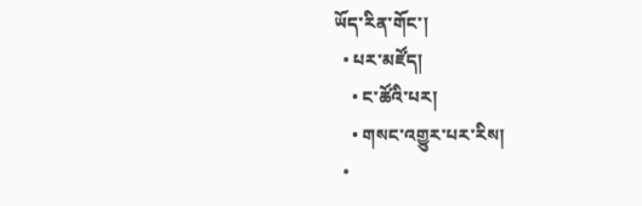ཡོད་རིན་གོང་།
  • པར་མཛོད།
    • ང་ཚོའི་པར།
    • གསང་འགྱུར་པར་རིས།
  •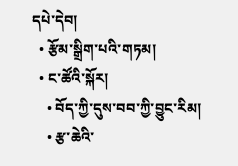དཔེ་དེབ།
  • རྩོམ་སྒྲིག་པའི་གཏམ།
  • ང་ཚོའི་སྐོར།
    • བོད་ཀྱི་དུས་བབ་ཀྱི་བྱུང་རིམ།
    • རྩ་ཆེའི་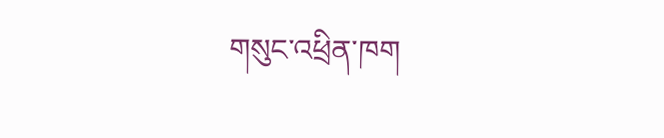གསུང་འཕྲིན་ཁག